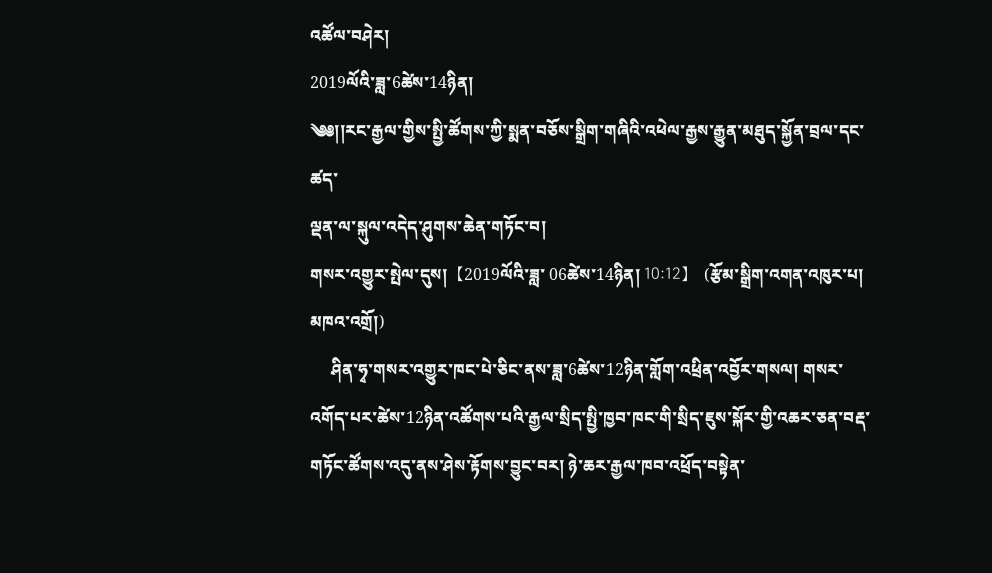འཚོལ་བཤེར།
2019ལོའི་ཟླ་6ཚེས་14ཉིན།
༄༅།།རང་རྒྱལ་གྱིས་སྤྱི་ཚོགས་ཀྱི་སྨན་བཅོས་སྒྲིག་གཞིའི་འཕེལ་རྒྱས་རྒྱུན་མཐུད་སྐྱོན་བྲལ་དང་ཚད་
ལྡན་ལ་སྐུལ་འདེད་ཤུགས་ཆེན་གཏོང་བ།
གསར་འགྱུར་སྤེལ་དུས།  【2019ལོའི་ཟླ་ 06ཚེས་14ཉིན། 10:12】   (རྩོམ་སྒྲིག་འགན་འཁུར་པ། མཁའ་འགྲོ།)
     ཤིན་ཧྭ་གསར་འགྱུར་ཁང་པེ་ཅིང་ནས་ཟླ་6ཚེས་12ཉིན་གློག་འཕྲིན་འབྱོར་གསལ། གསར་འགོད་པར་ཚེས་12ཉིན་འཚོགས་པའི་རྒྱལ་སྲིད་སྤྱི་ཁྱབ་ཁང་གི་སྲིད་ཇུས་སྐོར་གྱི་འཆར་ཅན་བརྡ་གཏོང་ཚོགས་འདུ་ནས་ཤེས་རྟོགས་བྱུང་བར། ཉེ་ཆར་རྒྱལ་ཁབ་འཕྲོད་བསྟེན་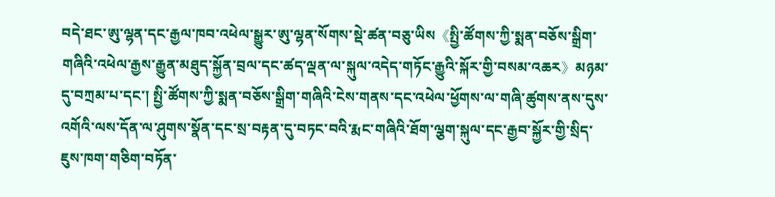བདེ་ཐང་ཨུ་ལྷན་དང་རྒྱལ་ཁབ་འཕེལ་སྒྱུར་ཨུ་ལྷན་སོགས་སྡེ་ཚན་བཅུ་ཡིས《སྤྱི་ཚོགས་ཀྱི་སྨན་བཅོས་སྒྲིག་གཞིའི་འཕེལ་རྒྱས་རྒྱུན་མཐུད་སྐྱོན་བྲལ་དང་ཚད་ལྡན་ལ་སྐུལ་འདེད་གཏོང་རྒྱུའི་སྐོར་གྱི་བསམ་འཆར》མཉམ་དུ་བཀྲམ་པ་དང་། སྤྱི་ཚོགས་ཀྱི་སྨན་བཅོས་སྒྲིག་གཞིའི་ངེས་གནས་དང་འཕེལ་ཕྱོགས་ལ་གཞི་ཚུགས་ནས་དུས་འགོའི་ལས་དོན་ལ་ཤུགས་སྣོན་དང་སྲ་བརྟན་དུ་བཏང་བའི་རྨང་གཞིའི་ཐོག་ལྕག་སྐུལ་དང་རྒྱབ་སྐྱོར་གྱི་སྲིད་ཇུས་ཁག་གཅིག་བཏོན་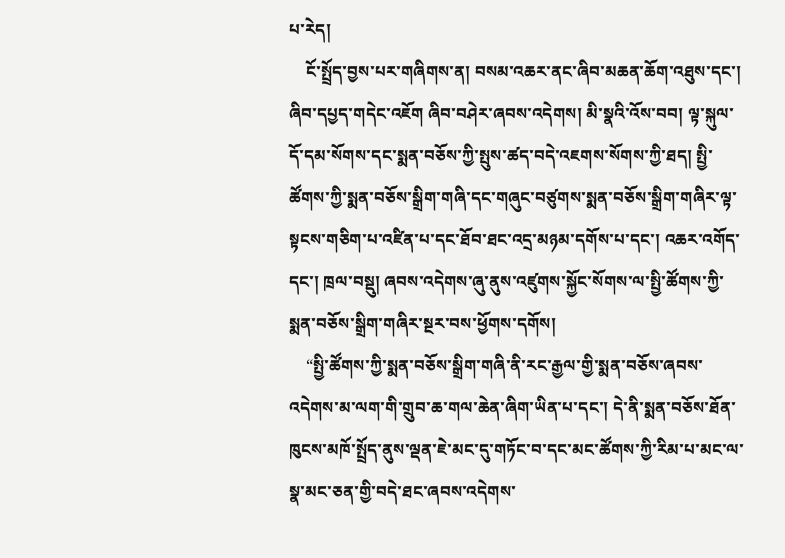པ་རེད།
    ངོ་སྤྲོད་བྱས་པར་གཞིགས་ན། བསམ་འཆར་ནང་ཞིབ་མཆན་ཆོག་འཐུས་དང་། ཞིབ་དཔྱད་གདེང་འཇོག ཞིབ་བཤེར་ཞབས་འདེགས། མི་སྣའི་འོས་བབ། ལྟ་སྐུལ་དོ་དམ་སོགས་དང་སྨན་བཅོས་ཀྱི་སྤུས་ཚད་བདེ་འཇགས་སོགས་ཀྱི་ཐད། སྤྱི་ཚོགས་ཀྱི་སྨན་བཅོས་སྒྲིག་གཞི་དང་གཞུང་བཙུགས་སྨན་བཅོས་སྒྲིག་གཞིར་ལྟ་སྟངས་གཅིག་པ་འཛིན་པ་དང་ཐོབ་ཐང་འདྲ་མཉམ་དགོས་པ་དང་། འཆར་འགོད་དང་། ཁྲལ་བསྡུ། ཞབས་འདེགས་ཞུ་ནུས་འཛུགས་སྐྱོང་སོགས་ལ་སྤྱི་ཚོགས་ཀྱི་སྨན་བཅོས་སྒྲིག་གཞིར་སྔར་བས་ཕྱོགས་དགོས།
    “སྤྱི་ཚོགས་ཀྱི་སྨན་བཅོས་སྒྲིག་གཞི་ནི་རང་རྒྱལ་གྱི་སྨན་བཅོས་ཞབས་འདེགས་མ་ལག་གི་གྲུབ་ཆ་གལ་ཆེན་ཞིག་ཡིན་པ་དང་། དེ་ནི་སྨན་བཅོས་ཐོན་ཁུངས་མཁོ་སྤྲོད་ནུས་ལྡན་ཇེ་མང་དུ་གཏོང་བ་དང་མང་ཚོགས་ཀྱི་རིམ་པ་མང་ལ་སྣ་མང་ཅན་གྱི་བདེ་ཐང་ཞབས་འདེགས་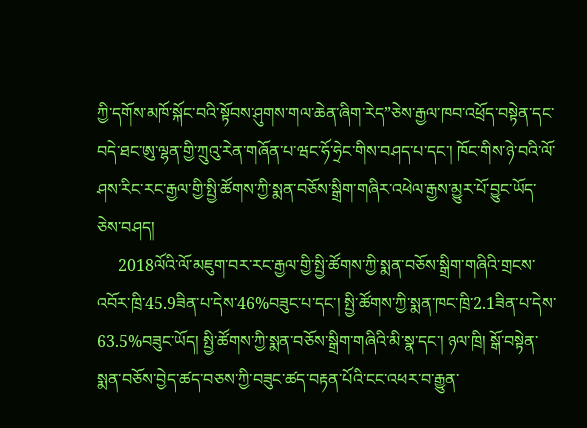ཀྱི་དགོས་མཁོ་སྐོང་བའི་སྟོབས་ཤུགས་གལ་ཆེན་ཞིག་རེད”ཅེས་རྒྱལ་ཁབ་འཕྲོད་བསྟེན་དང་བདེ་ཐང་ཨུ་ལྷན་གྱི་ཀྲུའུ་རེན་གཞོན་པ་ཝང་ཧོ་ཧྲེང་གིས་བཤད་པ་དང་། ཁོང་གིས་ཉེ་བའི་ལོ་ཤས་རིང་རང་རྒྱལ་གྱི་སྤྱི་ཚོགས་ཀྱི་སྨན་བཅོས་སྒྲིག་གཞིར་འཕེལ་རྒྱས་མྱུར་པོ་བྱུང་ཡོད་ཅེས་བཤད།
     2018ལོའི་ལོ་མཇུག་བར་རང་རྒྱལ་གྱི་སྤྱི་ཚོགས་ཀྱི་སྨན་བཅོས་སྒྲིག་གཞིའི་གྲངས་འབོར་ཁྲི་45.9ཟིན་པ་དེས་46%བཟུང་པ་དང་། སྤྱི་ཚོགས་ཀྱི་སྨན་ཁང་ཁྲི་2.1ཟིན་པ་དེས་63.5%བཟུང་ཡོད། སྤྱི་ཚོགས་ཀྱི་སྨན་བཅོས་སྒྲིག་གཞིའི་མི་སྣ་དང་། ཉལ་ཁྲི། སྒོ་བསྟེན་སྨན་བཅོས་བྱེད་ཚད་བཅས་ཀྱི་བཟུང་ཚད་བརྟན་པོའི་ངང་འཕར་བ་རྒྱུན་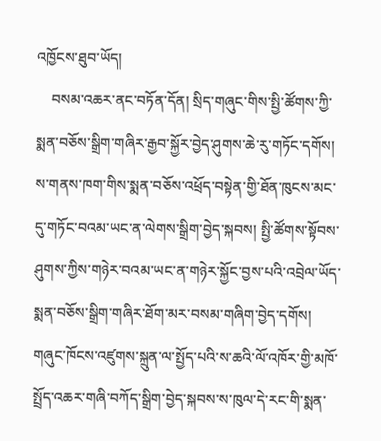འཁྱོངས་ཐུབ་ཡོད།
    བསམ་འཆར་ནང་བཏོན་དོན། སྲིད་གཞུང་གིས་སྤྱི་ཚོགས་ཀྱི་སྨན་བཅོས་སྒྲིག་གཞིར་རྒྱབ་སྐྱོར་བྱེད་ཤུགས་ཆེ་རུ་གཏོང་དགོས། ས་གནས་ཁག་གིས་སྨན་བཅོས་འཕྲོད་བསྟེན་གྱི་ཐོན་ཁུངས་མང་དུ་གཏོང་བའམ་ཡང་ན་ལེགས་སྒྲིག་བྱེད་སྐབས། སྤྱི་ཚོགས་སྟོབས་ཤུགས་ཀྱིས་གཉེར་བའམ་ཡང་ན་གཉེར་སྐྱོང་བྱས་པའི་འབྲེལ་ཡོད་སྨན་བཅོས་སྒྲིག་གཞིར་ཐོག་མར་བསམ་གཞིག་བྱེད་དགོས། གཞུང་ཁོངས་འཛུགས་སྐྲུན་ལ་སྤྱོད་པའི་ས་ཆའི་ལོ་འཁོར་གྱི་མཁོ་སྤྲོད་འཆར་གཞི་བཀོད་སྒྲིག་བྱེད་སྐབས་ས་ཁུལ་དེ་རང་གི་སྨན་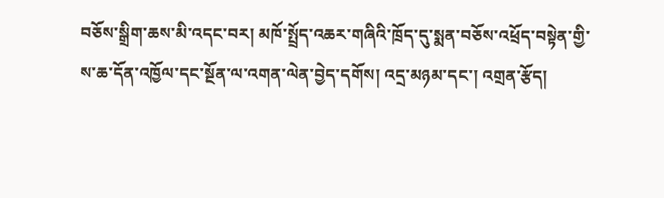བཅོས་སྒྲིག་ཆས་མི་འདང་བར། མཁོ་སྤྲོད་འཆར་གཞིའི་ཁྲོད་དུ་སྨན་བཅོས་འཕྲོད་བསྟེན་གྱི་ས་ཆ་དོན་འཁྱོལ་དང་སྔོན་ལ་འགན་ལེན་བྱེད་དགོས། འདྲ་མཉམ་དང་། འགྲན་རྩོད།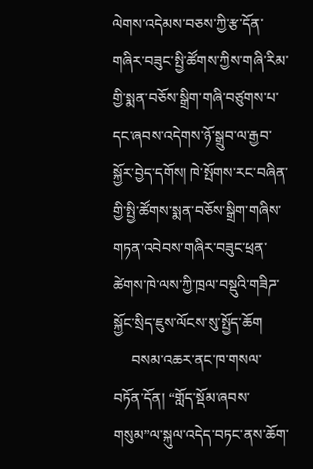ལེགས་འདེམས་བཅས་ཀྱི་རྩ་དོན་གཞིར་བཟུང་སྤྱི་ཚོགས་ཀྱིས་གཞི་རིམ་གྱི་སྨན་བཅོས་སྒྲིག་གཞི་བཙུགས་པ་དང་ཞབས་འདེགས་ཉོ་སྒྲུབ་ལ་རྒྱབ་སྐྱོར་བྱེད་དགོས། ཁེ་སྤོགས་རང་བཞིན་གྱི་སྤྱི་ཚོགས་སྨན་བཅོས་སྒྲིག་གཞིས་གཏན་འབེབས་གཞིར་བཟུང་ཕྲན་ཚེགས་ཁེ་ལས་ཀྱི་ཁྲལ་བསྡུའི་གཟིཌ་སྐྱོང་སྲིད་ཇུས་ལོངས་སུ་སྤྱོད་ཆོག
     བསམ་འཆར་ནང་ཁ་གསལ་བཏོན་དོན། “གློད་སྡོམ་ཞབས་གསུམ”ལ་སྐུལ་འདེད་བཏང་ནས་ཆོག་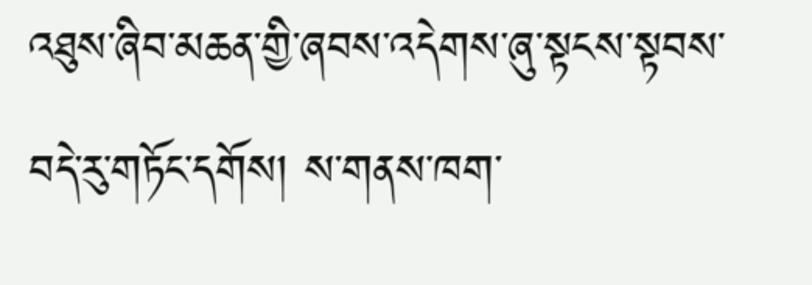འཐུས་ཞིབ་མཆན་གྱི་ཞབས་འདེགས་ཞུ་སྟངས་སྟབས་བདེ་རུ་གཏོང་དགོས། ས་གནས་ཁག་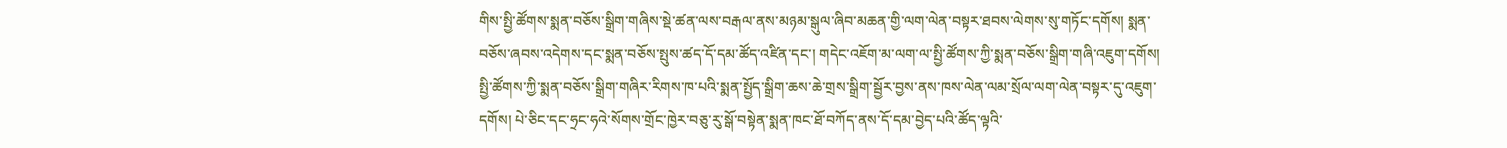གིས་སྤྱི་ཚོགས་སྨན་བཅོས་སྒྲིག་གཞིས་སྡེ་ཚན་ལས་བརྒལ་ནས་མཉམ་སྒུལ་ཞིབ་མཆན་གྱི་ལག་ལེན་བསྟར་ཐབས་ལེགས་སུ་གཏོང་དགོས། སྨན་བཅོས་ཞབས་འདེགས་དང་སྨན་བཅོས་སྤུས་ཚད་དོ་དམ་ཚོད་འཛིན་དང་། གདེང་འཇོག་མ་ལག་ལ་སྤྱི་ཚོགས་ཀྱི་སྨན་བཅོས་སྒྲིག་གཞི་འཇུག་དགོས། སྤྱི་ཚོགས་ཀྱི་སྨན་བཅོས་སྒྲིག་གཞིར་རིགས་ཁ་པའི་སྨན་སྤྱོད་སྒྲིག་ཆས་ཆེ་གྲས་སྒྲིག་སྦྱོར་བྱས་ནས་ཁས་ལེན་ལམ་སྲོལ་ལག་ལེན་བསྟར་དུ་འཇུག་དགོས། པེ་ཅིང་དང་ཧྲང་ཧའེ་སོགས་གྲོང་ཁྱེར་བཅུ་རུ་སྒོ་བསྟེན་སྨན་ཁང་ཐོ་བཀོད་ནས་དོ་དམ་བྱེད་པའི་ཚོད་ལྟའི་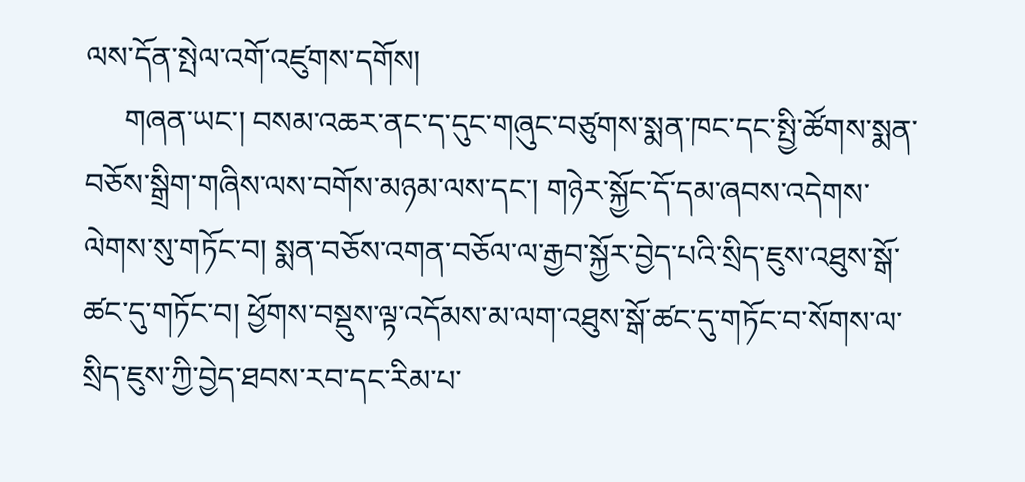ལས་དོན་སྤེལ་འགོ་འཛུགས་དགོས།
     གཞན་ཡང་། བསམ་འཆར་ནང་ད་དུང་གཞུང་བཙུགས་སྨན་ཁང་དང་སྤྱི་ཚོགས་སྨན་བཅོས་སྒྲིག་གཞིས་ལས་བགོས་མཉམ་ལས་དང་། གཉེར་སྐྱོང་དོ་དམ་ཞབས་འདེགས་ལེགས་སུ་གཏོང་བ། སྨན་བཅོས་འགན་བཅོལ་ལ་རྒྱབ་སྐྱོར་བྱེད་པའི་སྲིད་ཇུས་འཐུས་སྒོ་ཚང་དུ་གཏོང་བ། ཕྱོགས་བསྡུས་ལྟ་འདོམས་མ་ལག་འཐུས་སྒོ་ཚང་དུ་གཏོང་བ་སོགས་ལ་སྲིད་ཇུས་ཀྱི་བྱེད་ཐབས་རབ་དང་རིམ་པ་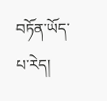བཏོན་ཡོད་པ་རེད།